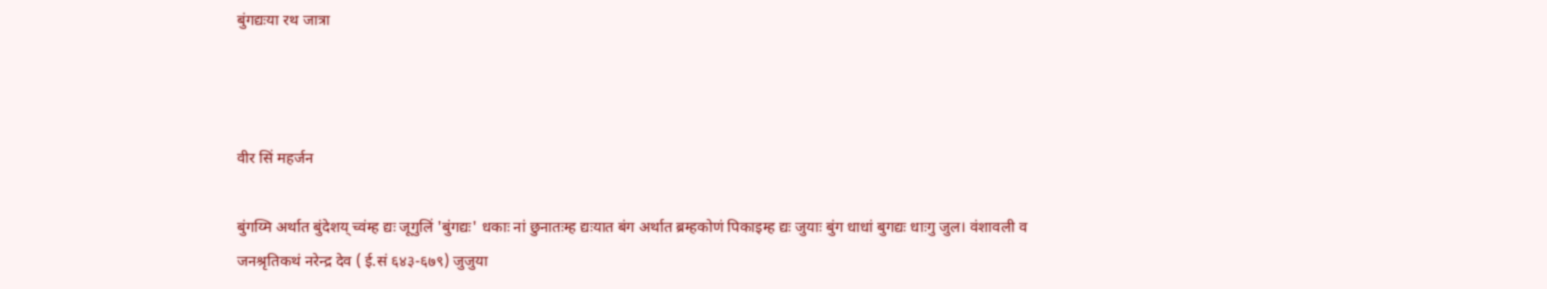बुंगद्यःया रथ जात्रा



वीर सिं महर्जन

बुंगय्मि अर्थात बुंदेशय् च्वंम्ह द्यः जूगुलिं 'बुंगद्यः' धकाः नां छुनातःम्ह द्यःयात बंग अर्थात ब्रम्हकोणं पिकाइम्ह द्यः जुयाः बुंग धाधां बुगद्यः धाःगु जुल। वंशावली व जनश्रृतिकथं नरेन्द्र देव ( ई.सं ६४३-६७९) जुजुया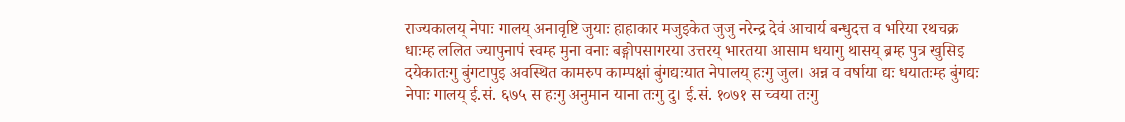राज्यकालय् नेपाः गालय् अनावृष्टि जुयाः हाहाकार मजुइकेत जुजु नरेन्द्र देवं आचार्य बन्धुदत्त व भरिया रथचक्र धाःम्ह ललित ज्यापुनापं स्वम्ह मुना वनाः बङ्गोपसागरया उत्तरय् भारतया आसाम धयागु थासय् ब्रम्ह पुत्र खुसिइ दयेकातःगु बुंगटापुइ अवस्थित कामरुप काम्पक्षां बुंगद्यःयात नेपालय् हःगु जुल। अन्न व वर्षाया द्यः धयातःम्ह बुंगद्यः नेपाः गालय् ई.सं. ६७५ स हःगु अनुमान याना तःगु दु। ई.सं. १०७१ स च्वया तःगु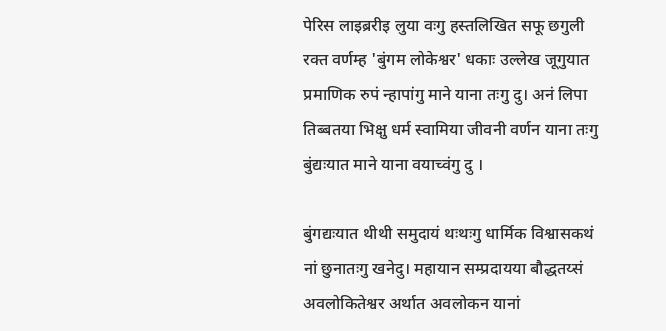पेरिस लाइब्ररीइ लुया वःगु हस्तलिखित सफू छगुली रक्त वर्णम्ह 'बुंगम लोकेश्वर' धकाः उल्लेख जूगुयात प्रमाणिक रुपं न्हापांगु माने याना तःगु दु। अनं लिपा तिब्बतया भिक्षु धर्म स्वामिया जीवनी वर्णन याना तःगु बुंद्यःयात माने याना वयाच्वंगु दु ।

बुंगद्यःयात थीथी समुदायं थःथःगु धार्मिक विश्वासकथं नां छुनातःगु खनेदु। महायान सम्प्रदायया बौद्धतय्सं अवलोकितेश्वर अर्थात अवलोकन यानां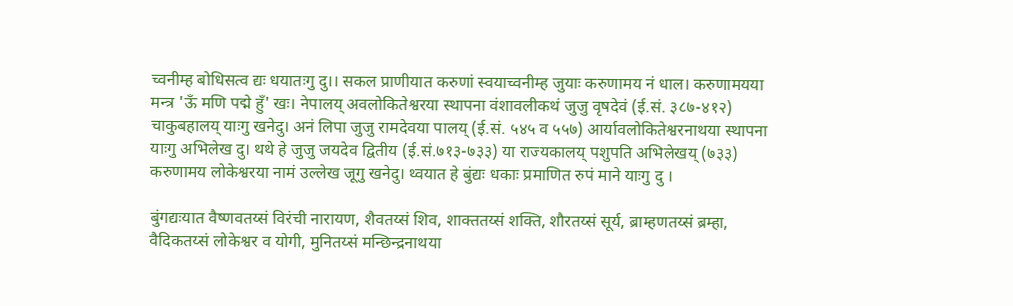च्वनीम्ह बोधिसत्व द्यः धयातःगु दु।। सकल प्राणीयात करुणां स्वयाच्वनीम्ह जुयाः करुणामय नं धाल। करुणामयया मन्त्र 'ऊँ मणि पद्मे हुँ' खः। नेपालय् अवलोकितेश्वरया स्थापना वंशावलीकथं जुजु वृषदेवं (ई.सं. ३८७-४१२) चाकुबहालय् याःगु खनेदु। अनं लिपा जुजु रामदेवया पालय् (ई.सं. ५४५ व ५५७) आर्यावलोकितेश्वरनाथया स्थापना याःगु अभिलेख दु। थथे हे जुजु जयदेव द्वितीय (ई.सं.७१३-७३३) या राज्यकालय् पशुपति अभिलेखय् (७३३) करुणामय लोकेश्वरया नामं उल्लेख जूगु खनेदु। थ्वयात हे बुंद्यः धकाः प्रमाणित रुपं माने याःगु दु ।

बुंगद्यःयात वैष्णवतय्सं विरंची नारायण, शैवतय्सं शिव, शाक्ततय्सं शक्ति, शौरतय्सं सूर्य, ब्राम्हणतय्सं ब्रम्हा, वैदिकतय्सं लोकेश्वर व योगी, मुनितय्सं मन्छिन्द्रनाथया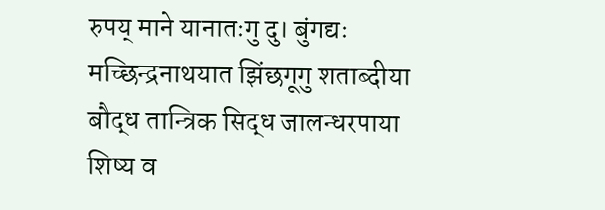रुपय् माने यानातःगु दु। बुंगद्यः मच्छिन्द्रनाथयात झिंछगूगु शताब्दीया बौद्ध तान्त्रिक सिद्ध जालन्धरपाया शिष्य व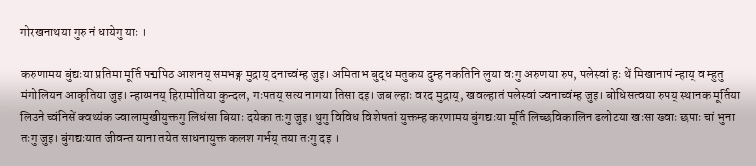गोरखनाथया गुरु नं धायेगु याः ।

करुणामय बुंद्यःया प्रतिमा मूर्ति पद्मपिठ आशनय् समभङ्ग मुद्राय् दनाच्वंम्ह जुइ। अमिताभ बुद्ध मतुकय दुम्ह नकतिनि लुया वःगु अरुणया रुप, पलेस्वां हः थें मिखानापं न्हाय् व म्हुतु मंगोलियन आकृतिया जुइ। न्हाय्पनय् हिरामोतिया कुन्दल, गःपतय् सत्य नागया तिसा दइ। जब ल्हाः वरद मुद्राय्, खवल्हातं पलेस्वां ज्वनाच्वंम्ह जुइ। बोधिसत्वया रुपय् स्थानक मूर्तिया लिउने च्वंनिसें क्वथ्यंक ज्वालामुखीयुक्तगु लिधंसा बियाः दयेका तःगु जुइ। थुगु विविध विशेषतां युक्तम्ह करणामय बुंगद्यःया मूर्ति लिच्छविकालिन ढलोटया खःसा ख्वाः छपाः चां भुना तःगु जुइ। बुंगद्यःयात जीवन्त याना तयेत साधनायुक्त कलश गर्भय् तया तःगु दइ ।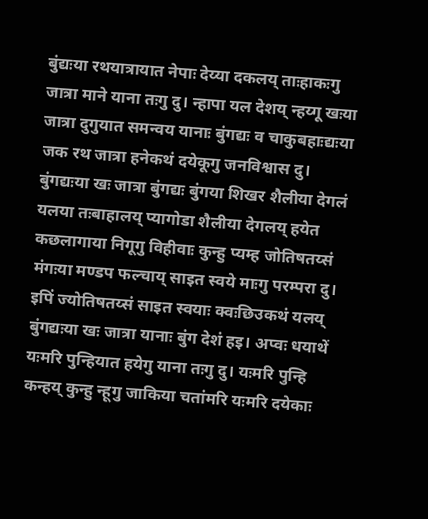बुंद्यःया रथयात्रायात नेपाः देय्या दकलय् ताःहाकःगु जात्रा माने याना तःगु दु। न्हापा यल देशय् न्हय्गू खःया जात्रा दुगुयात समन्वय यानाः बुंगद्यः व चाकुबहाःद्यःया जक रथ जात्रा हनेकथं दयेकूगु जनविश्वास दु। बुंगद्यःया खः जात्रा बुंगद्यः बुंगया शिखर शैलीया देगलं यलया तःबाहालय् प्यागोडा शैलीया देगलय् हयेत कछलागाया निगूगु विहीवाः कुन्हु प्यम्ह जोतिषतय्सं मंगःया मण्डप फल्चाय् साइत स्वये माःगु परम्परा दु। इपिं ज्योतिषतय्सं साइत स्वयाः क्वःछिउकथं यलय् बुंगद्यःया खः जात्रा यानाः बुंग देशं हइ। अप्वः धयाथें यःमरि पुन्हियात हयेगु याना तःगु दु। यःमरि पुन्हि कन्हय् कुन्हु न्हूगु जाकिया चतांमरि यःमरि दयेकाः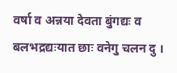वर्षा व अन्नया देवता बुंगद्यः व बलभद्रद्यःयात छाः वनेगु चलन दु ।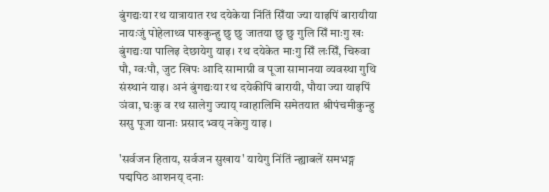बुंगद्यःया रथ यात्रायात रथ दयेकेया निंतिं सिँया ज्या याइपिं बारायीया नायःजुं पोहेलाथ्व पारुकुन्हु छु छु जातया छु छु गुलि सिँ माःगु खः बुंगद्यःया पालिइ देछायेगु याइ। रथ दयेकेत माःगु सिँ लःसिँ, चिरुवा पौ, ग्वःपौ, जुट खिपः आदि सामाग्री व पूजा सामानया व्यवस्था गुथि संस्थानं याइ। अनं बुंगद्यःया रथ दयेकीपिं बारायी, पौया ज्या याइपिं ञंवा, घःकु व रथ सालेगु ज्याय् ग्वाहालिमि समेतयात श्रीपंचमीकुन्हु ससु पूजा यानाः प्रसाद भ्वय् नकेगु याइ ।

'सर्वजन हिताय, सर्वजन सुखाय' यायेगु निंतिं न्ह्याबलें समभङ्ग पद्मपिठ आशनय् दनाः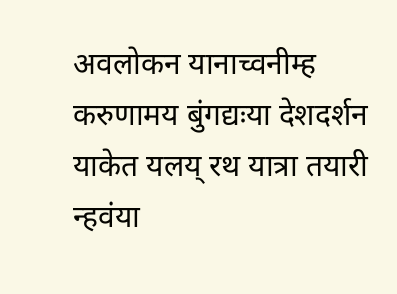अवलोकन यानाच्वनीम्ह करुणामय बुंगद्यःया देशदर्शन याकेत यलय् रथ यात्रा तयारी न्हवंया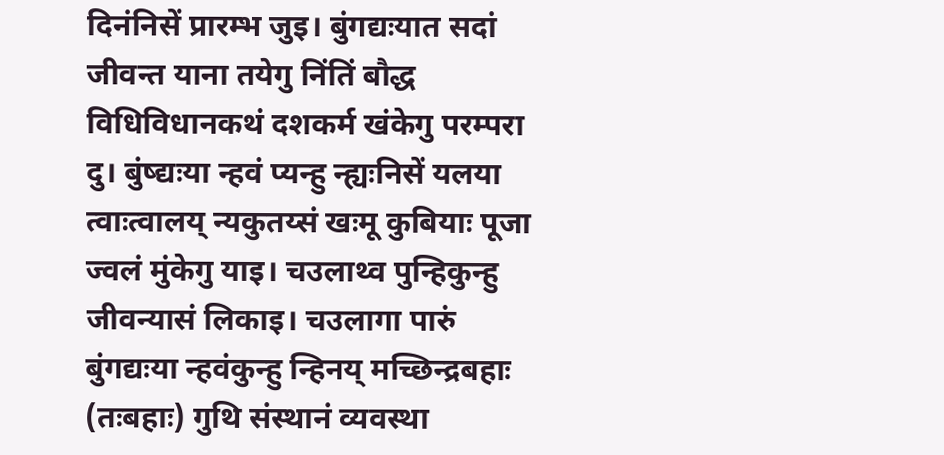दिनंनिसें प्रारम्भ जुइ। बुंगद्यःयात सदां जीवन्त याना तयेगु निंतिं बौद्ध विधिविधानकथं दशकर्म खंकेगु परम्परा दु। बुंष्द्यःया न्हवं प्यन्हु न्ह्यःनिसें यलया त्वाःत्वालय् न्यकुतय्सं खःमू कुबियाः पूजा ज्वलं मुंकेगु याइ। चउलाथ्व पुन्हिकुन्हु जीवन्यासं लिकाइ। चउलागा पारुं बुंगद्यःया न्हवंकुन्हु न्हिनय् मच्छिन्द्रबहाः (तःबहाः) गुथि संस्थानं व्यवस्था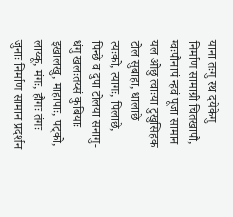याना तःगु रथ दयेकेगु निर्माण सामाग्री चितखापौ, ग्वःपौनापं न्हवं पूजा सामान यल ओछु त्वाःया टुखुसिहक टोल सुबाहा, धालाछे त्यःको, त्यागः, पिलाछे, पिन्छे व दुपा टोलया सनागु-धंगु खलःतय्सं कुबियाः इखालखु, माहापाः, पट्को, लाय्कू, मंगः, हौगः तंगः जुनाः निर्माण सामान प्रदर्शन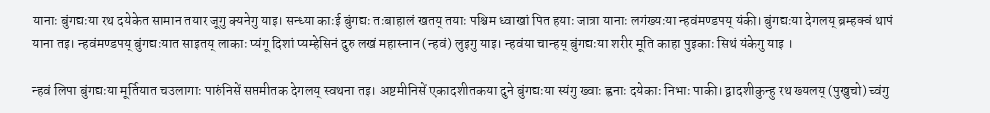यानाः बुंगद्यःया रथ दयेकेत सामान तयार जूगु क्यनेगु याइ। सन्ध्या काःई बुंगद्यः तःबाहालं खतय् तयाः पश्चिम ध्वाखां पित हयाः जात्रा यानाः लगंख्यःया न्हवंमण्डपय् यंकी। बुंगद्यःया देगलय् ब्रम्हक्वं थापं याना तइ। न्हवंमण्डपय् बुंगद्यःयात साइतय् लाकाः प्यंगू दिशां प्यम्हेसिनं दुरु लखं महास्नान (न्हवं) लुइगु याइ। न्हवंया चान्हय् बुंगद्यःया शरीर मूति काहा पुइकाः सिथं यंकेगु याइ ।

न्हवं लिपा बुंगद्यःया मूर्तियात चउलागाः पारुंनिसें सप्तमीतक देगलय् स्वथना तइ। अष्टमीनिसें एकादशीतकया दुने बुंगद्यःया स्यंगु ख्वाः ह्वनाः दयेकाः निभाः पाकी। द्वादशीकुन्हु रथ ख्यलय् (पुखुचो) च्वंगु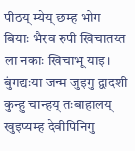पीठय् म्येय् छम्ह भोग बियाः भैरव रुपी खिचातय्त ला नकाः खिचाभू याइ। बुंगद्यःया जन्म जुइगु द्वादशी कुन्हु चान्हय् तःबाहालय् खुइप्यम्ह देवीपिनिगु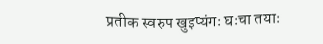प्रतीक स्वरुप खुइप्यंगः घःचा तयाः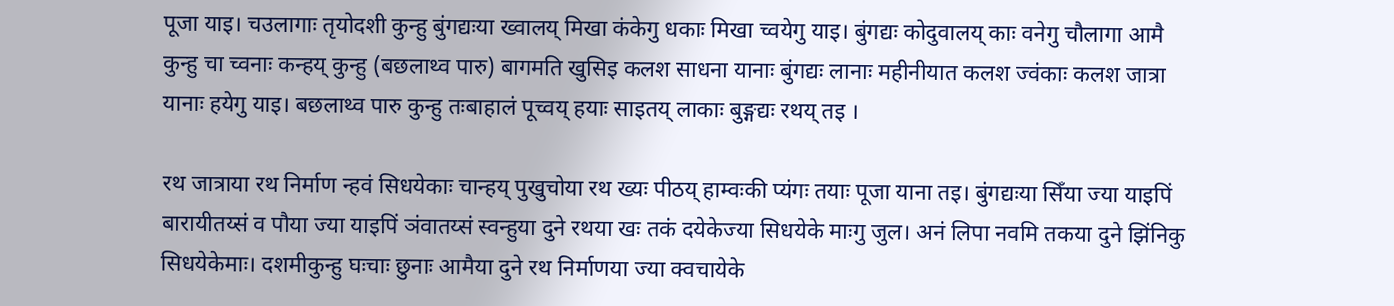पूजा याइ। चउलागाः तृयोदशी कुन्हु बुंगद्यःया ख्वालय् मिखा कंकेगु धकाः मिखा च्वयेगु याइ। बुंगद्यः कोदुवालय् काः वनेगु चौलागा आमै कुन्हु चा च्वनाः कन्हय् कुन्हु (बछलाथ्व पारु) बागमति खुसिइ कलश साधना यानाः बुंगद्यः लानाः महीनीयात कलश ज्वंकाः कलश जात्रा यानाः हयेगु याइ। बछलाथ्व पारु कुन्हु तःबाहालं पूच्वय् हयाः साइतय् लाकाः बुङ्गद्यः रथय् तइ ।

रथ जात्राया रथ निर्माण न्हवं सिधयेकाः चान्हय् पुखुचोया रथ ख्यः पीठय् हाम्वःकी प्यंगः तयाः पूजा याना तइ। बुंगद्यःया सिँया ज्या याइपिं बारायीतय्सं व पौया ज्या याइपिं ञंवातय्सं स्वन्हुया दुने रथया खः तकं दयेकेज्या सिधयेके माःगु जुल। अनं लिपा नवमि तकया दुने झिंनिकु सिधयेकेमाः। दशमीकुन्हु घःचाः छुनाः आमैया दुने रथ निर्माणया ज्या क्वचायेके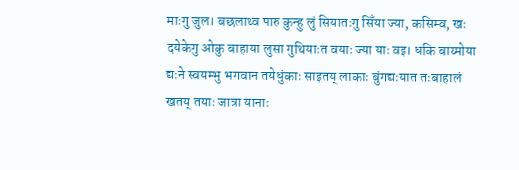माःगु जुल। बछलाथ्व पारु कुन्हु लुं सियातःगु सिँया ज्या, कसिम्व, खः दयेकेगु ओकु बाहाया लुसा गुथियाःत वयाः ज्या याः वइ। धकि बाय्मोया द्यःने स्वयम्भु भगवान तयेधुंकाः साइतय् लाकाः बुंगद्यःयात तःबाहालं खतय् तयाः जात्रा यानाः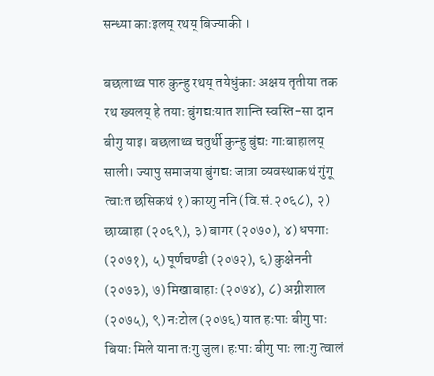सन्ध्या काःइलय् रथय् बिज्याकी ।

बछलाथ्व पारु कुन्हु रथय् तयेधुंकाः अक्षय तृतीया तक रथ ख्यलय् हे तयाः बुंगद्यःयात शान्ति स्वस्ति-सा दान बीगु याइ। बछलाथ्व चतुर्थी कुन्हु बुंद्यः गाःबाहालय् साली। ज्यापु समाजया बुंगद्यः जात्रा व्यवस्थाकथं गुंगू त्वाःत छसिकथं १) काय्गु ननि (वि.सं.२०६८), २) छाय्बाहा (२०६९), ३) बागर (२०७०), ४) धपगाः (२०७१), ५) पूर्णचण्डी (२०७२), ६) कुक्षेननी (२०७३), ७) मिखाबाहाः (२०७४), ८) अग्नीशाल (२०७५), ९) नःटोल (२०७६) यात हःपाः बीगु पाः बियाः मिले याना तःगु जुल। हःपाः बीगु पाः लाःगु त्वालं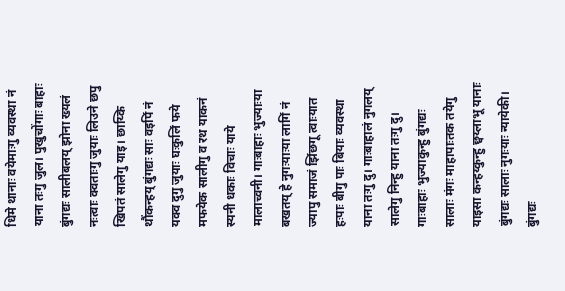धिमे थानाः वयेमाःगु व्यवस्था नं याना तःगु जुल। पुखुचोंगाः बाहाः बुंगद्यः सालीबलय् झोना ख्यलं नःत्वाः क्वताःगु जुयाः लिउने छपु खिपतं सालेगु याइ। छाय्कि थौंकन्हय् बुंगद्यः साः वइपिं नं यक्व दुगु जुयाः घःकुलिं फये मफयेक सालीगु व रथ याकनं स्यनी धकाः विचाः याये मालाच्वनी। गाःबाहाः भुज्याःया बखतय् हे नुगःयाःया लागिं नं ज्यापु समाजं झिंछगू त्वाःयात हःपाः बीगु पाः बियाः व्यवस्था याना तःगु दु। गाःबाहालं नुगलय् सालेगु निन्हु याना तःगु दु। गाःबाहाः भुज्याकुन्हु बुंगद्यः सालाः मंगः माहापाःतक तयेगु याइसा कन्हय्कुन्हु छ्वय्लाभू यानाः बुंगद्यः सालाः नुगःयाः न्यायेकी। बुंगद्यः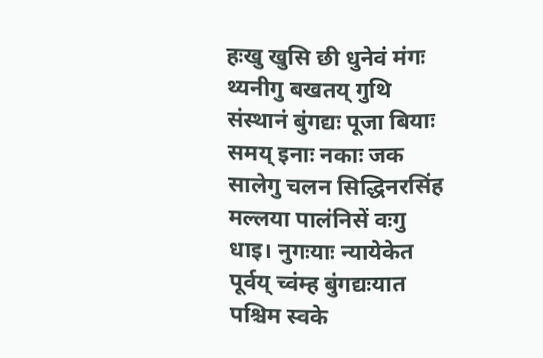हःखु खुसि छी धुनेवं मंगः थ्यनीगु बखतय् गुथि संस्थानं बुंगद्यः पूजा बियाः समय् इनाः नकाः जक सालेगु चलन सिद्धिनरसिंह मल्लया पालंनिसें वःगु धाइ। नुगःयाः न्यायेकेत पूर्वय् च्वंम्ह बुंगद्यःयात पश्चिम स्वके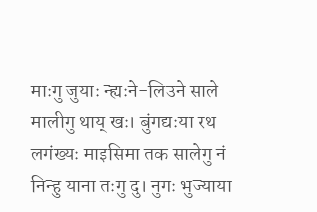माःगु जुयाः न्ह्यःने-लिउने साले मालीगु थाय् खः। बुंगद्यःया रथ लगंख्यः माइसिमा तक सालेगु नं निन्हु याना तःगु दु। नुगः भुज्याया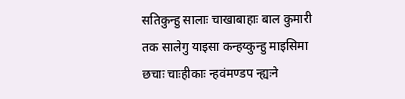सतिकुन्हु सालाः चाखाबाहाः बाल कुमारी तक सालेगु याइसा कन्हय्कुन्हु माइसिमा छचाः चाःहीकाः न्हवंमण्डप न्ह्यःने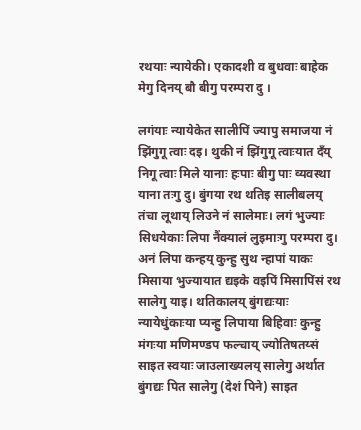रथयाः न्यायेकी। एकादशी व बुधवाः बाहेक मेगु दिनय् बौ बीगु परम्परा दु ।

लगंयाः न्यायेकेत सालीपिं ज्यापु समाजया नं झिंगुगू त्वाः दइ। थुकी नं झिंगुगू त्वाःयात दँय् निगू त्वाः मिले यानाः हःपाः बीगु पाः व्यवस्था याना तःगु दु। बुंगया रथ थतिइ सालीबलय् तंचा लूथाय् लिउने नं सालेमाः। लगं भुज्याः सिधयेकाः लिपा नैंक्यालं लुइमाःगु परम्परा दु। अनं लिपा कन्हय् कुन्हु सुथ न्हापां याकः मिसाया भुज्यायात द्यइके वइपिं मिसापिंसं रथ सालेगु याइ। थतिकालय् बुंगद्यःयाः न्यायेधुंकाःया प्यन्हु लिपाया बिहिवाः कुन्हु मंगःया मणिमण्डप फल्चाय् ज्योतिषतय्सं साइत स्वयाः जाउलाख्यलय् सालेगु अर्थात बुंगद्यः पित सालेगु (देशं पिने) साइत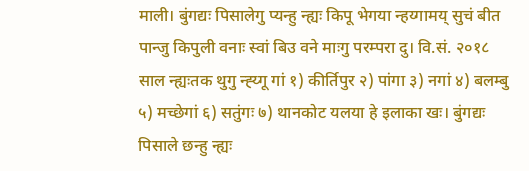माली। बुंगद्यः पिसालेगु प्यन्हु न्ह्यः किपू भेगया न्हय्गामय् सुचं बीत पान्जु किपुली वनाः स्वां बिउ वने माःगु परम्परा दु। वि.सं. २०१८ साल न्ह्यःतक थुगु न्ह्य्गू गां १) कीर्तिपुर २) पांगा ३) नगां ४) बलम्बु ५) मच्छेगां ६) सतुंगः ७) थानकोट यलया हे इलाका खः। बुंगद्यः पिसाले छन्हु न्ह्यः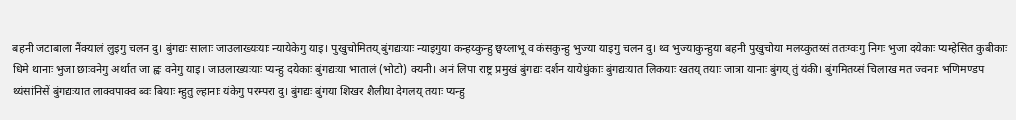बहनी जटाबाला नैंक्यालं लुइगु चलन दु। बुंगद्यः सालाः जाउलाख्यःयाः न्यायेकेगु याइ। पुखुचोमितय् बुंगद्यःयाः न्याइगुया कन्हय्कुन्हु छ्वय्लाभू व कंसकुन्हु भुज्या याइगु चलन दु। थ्व भुज्याकुन्हुया बहनी पुखुचोया मलय्कुतय्सं ततःग्वःगु निगः भुजा दयेकाः प्यम्हेसित कुबीकाः धिमे थानाः भुजा छाःवनेगु अर्थात जा ह्वः वनेगु याइ। जाउलाख्यःयाः प्यन्हु दयेकाः बुंगद्यःया भातालं (भोटो) क्यनी। अनं लिपा राष्ट्र प्रमुखं बुंगद्यः दर्शन यायेधुंकाः बुंगद्यःयात लिकयाः खतय् तयाः जात्रा यानाः बुंगय् तुं यंकी। बुंगमितय्सं चिलाख मत ज्वनाः भणिमण्डप थ्यंसांनिसें बुंगद्यःयात लाक्वपाक्व ब्वः बियाः म्हुतु ल्हानाः यंकेगु परम्परा दु। बुंगद्यः बुंगया शिखर शैलीया देगलय् तयाः प्यन्हु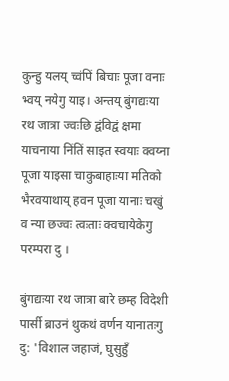कुन्हु यलय् च्वंपिं बिचाः पूजा वनाः भ्वय् नयेगु याइ। अन्तय् बुंगद्यःया रथ जात्रा ज्वःछि द्वंविद्वं क्षमा याचनाया निंतिं साइत स्वयाः क्वय्ना पूजा याइसा चाकुबाहाःया मतिको भैरवयाथाय् हवन पूजा यानाः चखुं व न्या छज्वः त्वःताः क्वचायेकेगु परम्परा दु ।

बुंगद्यःया रथ जात्रा बारे छम्ह विदेशी पार्सी ब्राउनं थुकथं वर्णन यानातःगु दु: 'विशाल जहाजं, घुसुहुँ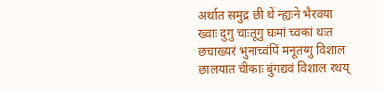अर्थात समुद्र छी थें न्ह्यःने भैरवया ख्वाः दुगु चाःतूगु घःमां च्वकां थःत छचाख्यरं भुनाच्वंपिं मनूतय्गु विशाल छालयात चीकाः बुंगद्यवं विशाल रथय्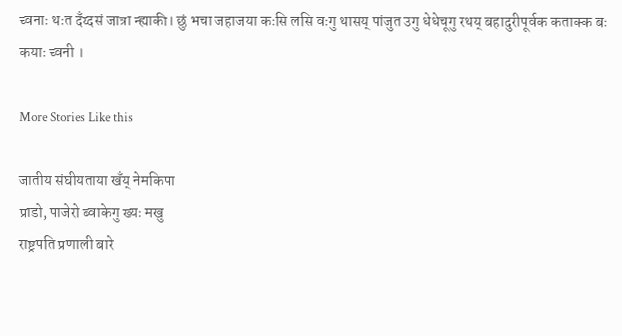च्वनाः थःत दँय्दसं जात्रा न्ह्याकी। छुं भचा जहाजया कःसि लसि वःगु थासय् पांजुत उगु धेधेचूगु रथय् बहादुरीपूर्वक कताक्क बः कयाः च्वनी ।

More Stories Like this

जातीय संघीयताया खँय् नेमकिपा
प्राडो, पाजेरो ब्वाकेगु ख्यः मखु
राष्ट्रपति प्रणाली बारे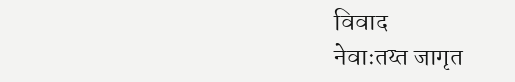विवाद
नेवाःतय्त जागृत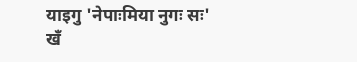याइगु 'नेपाःमिया नुगः सः'
खँ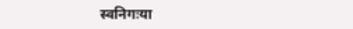स्वनिगःया